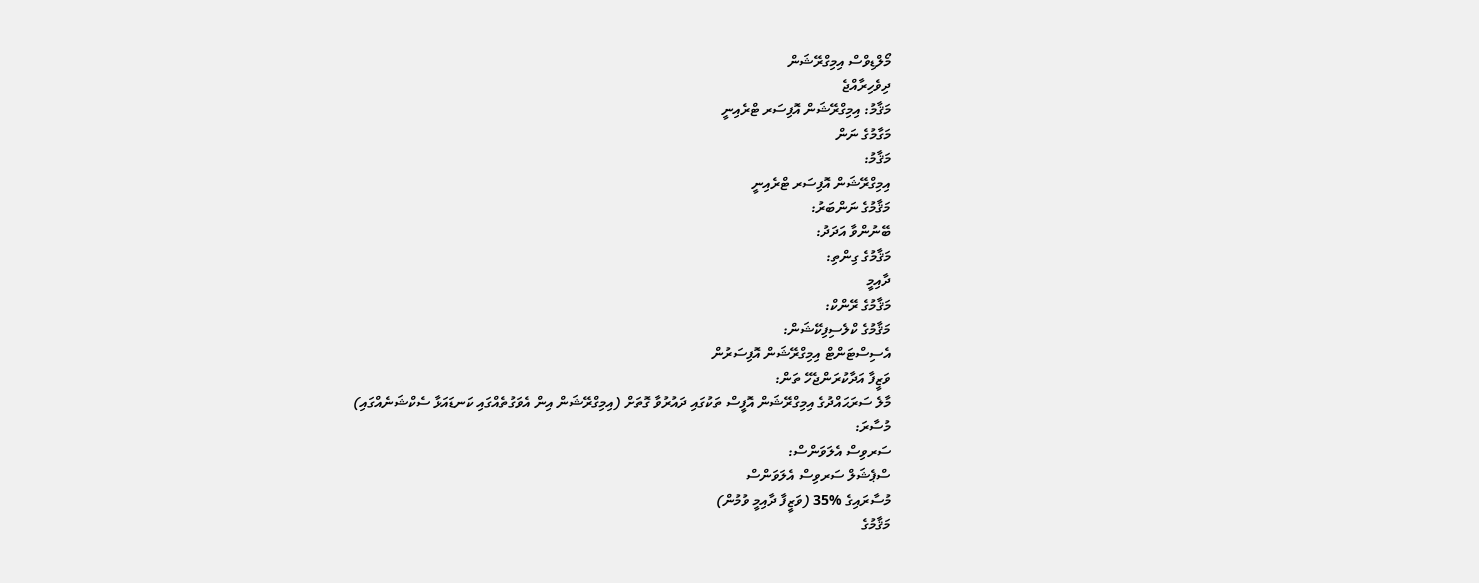މޯލްޑިވްސް އިމިގްރޭޝަން
ދިވެހިރާއްޖެ
މަޤާމު: އިމިގްރޭޝަން އޮފިސަރ ޓްރެއިނީ
މަގާމުގެ ނަން
މަޤާމު:
އިމިގްރޭޝަން އޮފިސަރ ޓްރެއިނީ
މަޤާމުގެ ނަންބަރު:
ބޭނުންވާ އަދަދު:
މަޤާމުގެ ގިންތި:
ދާއިމީ
މަޤާމުގެ ރޭންކް:
މަޤާމުގެ ކްލެސިފިކޭޝަން:
އެސިސްޓަންޓް އިމިގްރޭޝަން އޮފިސަރުން
ވަޒީފާ އަދާކުރަންޖެހޭ ތަން:
މާލެ ސަރަޙައްދުގެ އިމިގްރޭޝަން އޮފީސް ތަކުގައި ދައުރުވާ ގޮތަށް (އިމިގްރޭޝަން އިން އެވަގުތެއްގައި ކަނޑައަޅާ ސެކްޝަނެއްގައި)
މުސާރަ:
ސަރވިސް އެލަވަންސް:
ސްޕެޝަލް ސަރވިސް އެލަވަންސް
މުސާރައިގެ %35 (ވަޒީފާ ދާއިމީ ވުމުން)
މަޤާމުގެ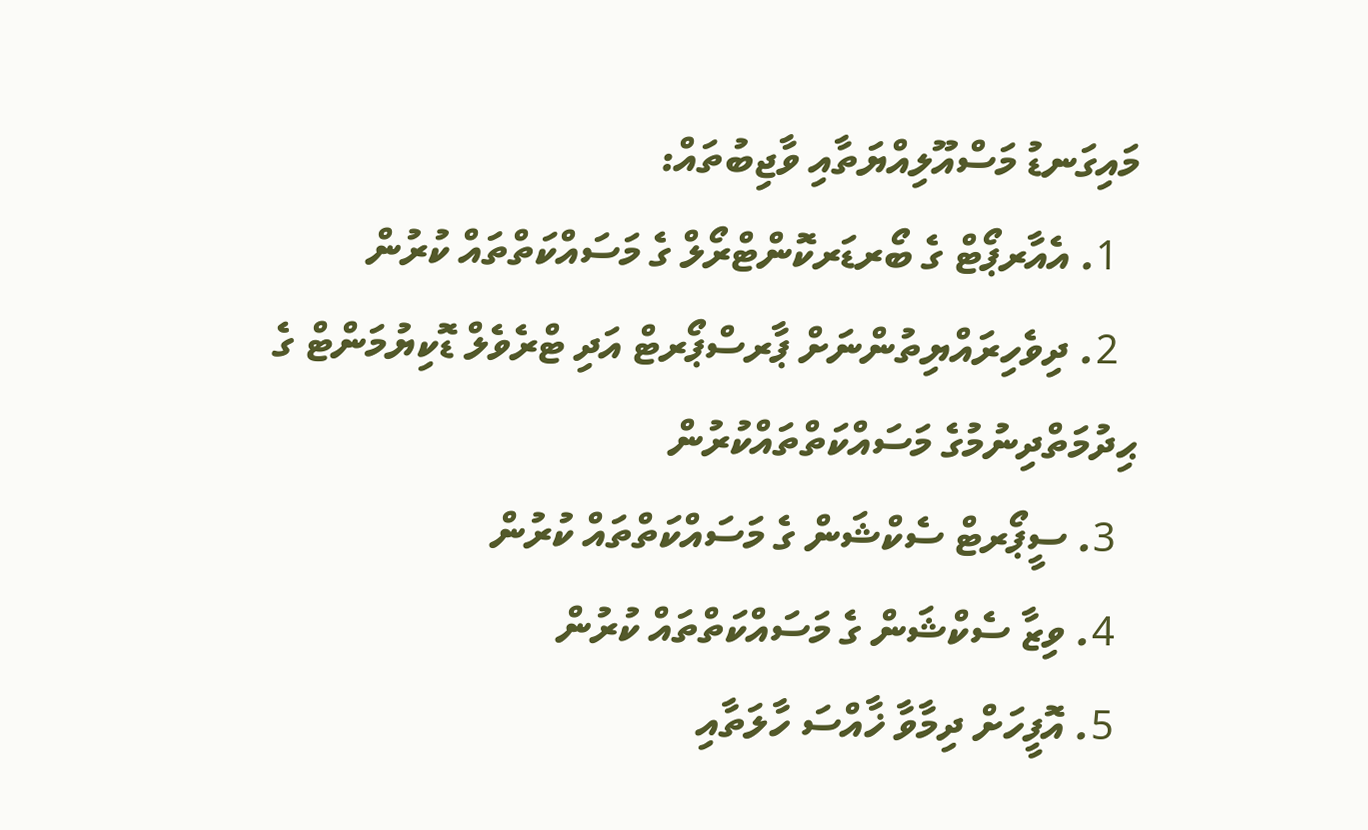މައިގަނޑު މަސްއޫލިއްޔަތާއި ވާޖިބުތައް:
  1. އެއާރޕޯޓް ގެ ބޯރޑަރކޮންޓްރޯލް ގެ މަސައްކަތްތައް ކުރުން
  2. ދިވެހިރައްޔިތުންނަށް ޕާރސްޕޯރޓް އަދި ޓްރެވެލް ޑޮކިޔުމަންޓް ގެ ޙިދުމަތްދިނުމުގެ މަސައްކަތްތައްކުރުން
  3. ސީޕޯރޓް ސެކްޝަން ގެ މަސައްކަތްތައް ކުރުން
  4. ވިޒާ ސެކްޝަން ގެ މަސައްކަތްތައް ކުރުން
  5. އޮފީހަށް ދިމާވާ ޚާއްސަ ހާލަތާއި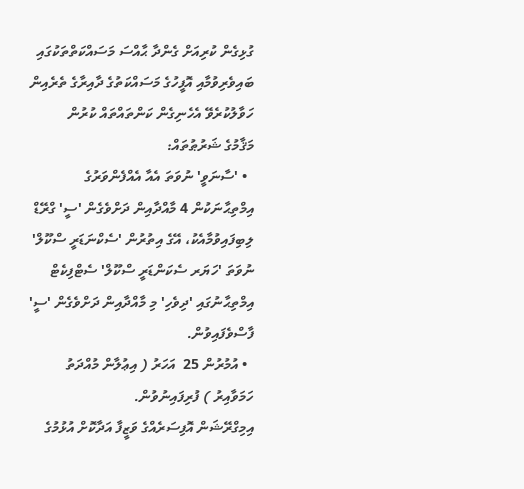ގުޅިގެން ކުރިއަށް ގެންދާ ޙާއްސަ މަސައްކަތްތަކުގައި ބައިވެރިވުމާއި އޮފީހުގެ މަސައްކަތުގެ ދާއިރާގެ ތެރެއިން ހަވާލުކުރެވޭ އެހެނިގެން ކަންތައްތައް ކުރުން
މަޤާމުގެ ޝަރުޠުތައް:
  • 'ސާނަވީ' ނުވަތަ އެއާ އެއްފެންވަރުގެ އިމްތިޙާނަކުން 4 މާއްދާއިން ދަށްވެގެން 'ސީ' ގްރޭޑް ލިބިފައިވުމާއެކު، އޭގެ އިތުރުން 'ސެކްނަޑަރީ ސްކޫލް' ނުވަތަ 'ހަޔަރ ސެކަންޑަރީ ސްކޫލް' ސެޓްފިކެޓް އިމްތިޙާނުގައި 'ދިވެހި' މި މާއްދާއިން ދަށްވެގެން 'ސީ' ފާސްވެފައިވުން.
  • އުމުރުން 25  އަހަރު ( އިޢުލާން މުއްދަތު ހަމަވާއިރު ) ފުރިފައިނުވުން.
އިމިގްރޭޝަން އޮފިސަރެއްގެ ވަޒީފާ އަދާކޮށް އުޅުމުގެ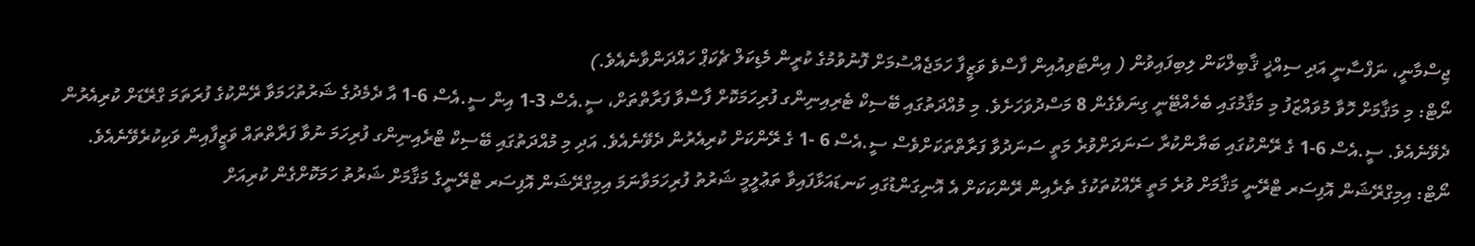ޖިސްމާނީ، ނަފްސާނީ އަދި ސިއްޚީ ޤާބިލްކަން ލިބިފައިވުން ( އިންޓަވިއުއިން ފާސްވެ ވަޒީފާ ހަމަޖެއްސުމަށް ފޮނުވުމުގެ ކުރީން މެޑިކަލް ޗެކަޕް ހައްދަންވާނެއެވެ.)
ނޯޓް: މި މަޤާމަށް ހޮވާ މުވައްޒަފު މި މަޤާމުގައި ބެހެއްޓޭނީ ގިނަވެގެން 8 މަސްދުވަހަށެވެ. މި މުއްދަތުގައި ބޭސިކް ޓެރިއިނިންގ ފުރިހަމަކޮށް ފާސްވާ ފަރާތްތަށް، ސީ.އެސް 3-1 އިން ސީ.އެސް 6-1 އާ ދެމެދުގެ ޝަރުތުހަމަވާ ރޭންކުގެ ފުރަތަމަ ގްރޭޑަށް ކުރިއެރުން ދެވޭނެއެވެ. ސީ.އެސް 6-1 ގެ ރޭންކުގައި ބަޔާންކުރާ ސަނަދަށްވުރެ މަތީ ސަނަދުވާ ފަރާތްތަކަށްވެސް ސީ.އެސް 6 -1 ގެ ރޭންކަށް ކުރިއެރުން ދެވޭނެއެވެ. އަދި މި މުއްދަތުގައި ބޭސިކް ޓްރެއިނިންގ ފުރިހަމަ ނުވާ ފަރާތްތައް ވަޒީފާއިން ވަކިކުރެވޭނެއެވެ.
ނޯޓް: އިމިގްރޭޝަން އޮފިސަރ ޓްރޭނީ މަޤާމަށް ވުރެ މަތީ ރޭއްކުތަކުގެ ތެރެއިން ރޭންކަކަށް އެ އޮނިގަންޑުގައި ކަނޑައަޅާފައިވާ ތަޢުލީމީ ޝަރުތު ފުރިހަމަވާނަމަ އިމިގްރޭޝަން އޮފިސަރ ޓްރޭނީގެ މަޤާމަށް ޝަރުތު ހަމަކޮށްގެން ކުރިއަށް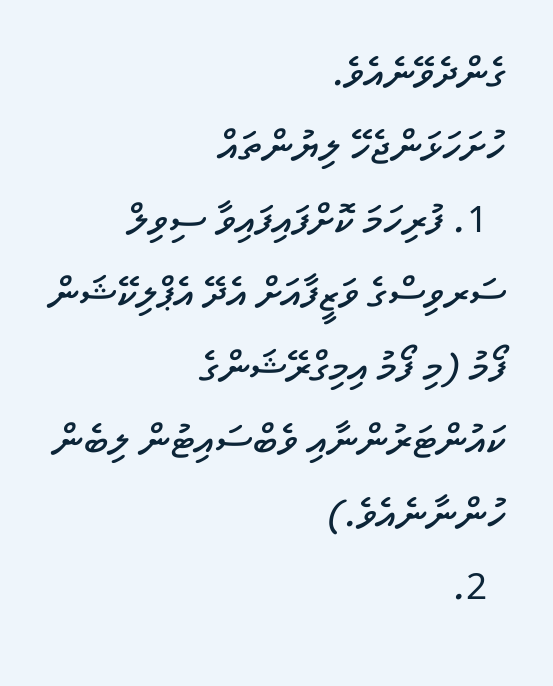ގެންދެވޭނެއެވެ.
ހުށަހަޅަންޖެހޭ ލިޔުންތައް
  1. ފުރިހަމަ ކޮށްފައިފައިވާ ސިވިލް ސަރވިސްގެ ވަޒީފާއަށް އެދޭ އެޕްލިކޭޝަން ފޯމު (މި ފޯމު އިމިގްރޭޝަންގެ ކައުންޓަރުންނާއި ވެބްސައިޓުން ލިބެން ހުންނާނެއެވެ.)
  2.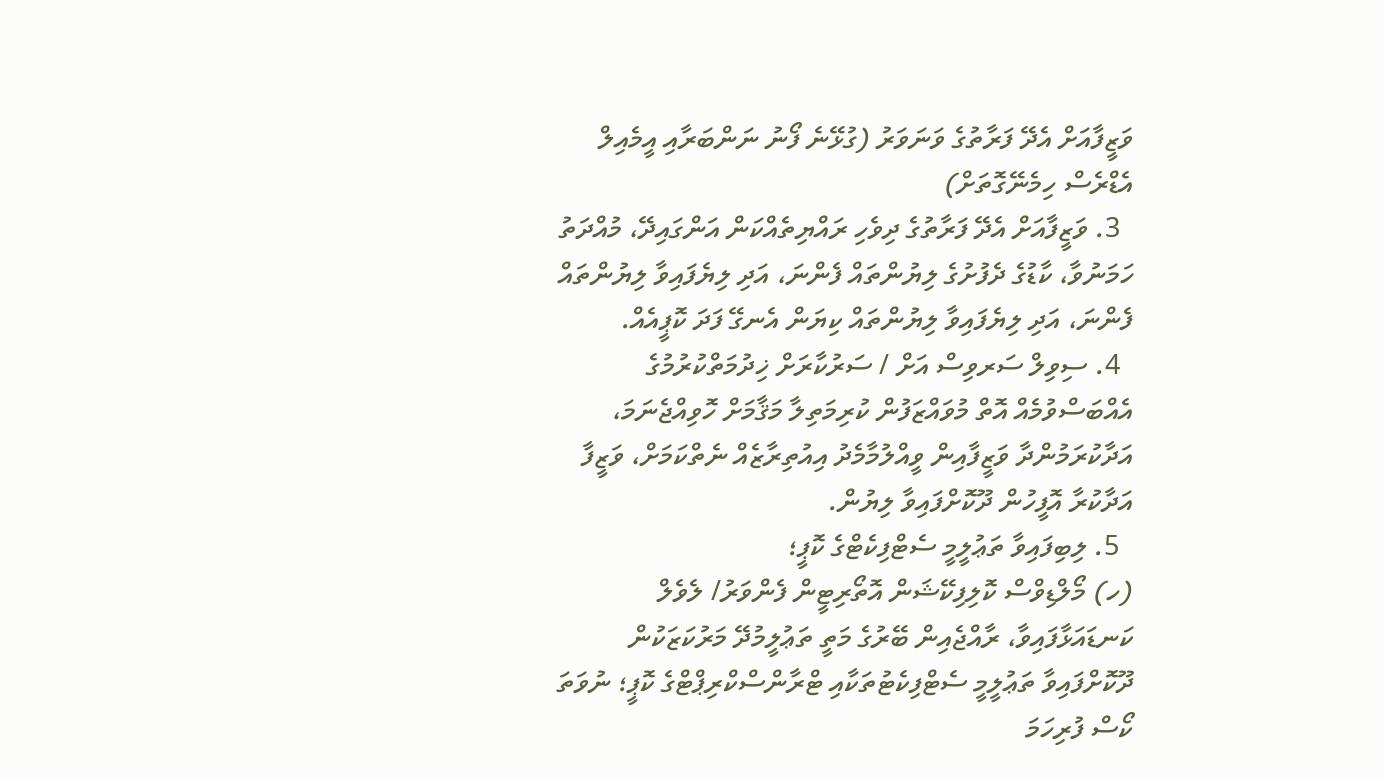ވަޒީފާއަށް އެދޭ ފަރާތުގެ ވަނަވަރު (ގުޅޭނެ ފޯނު ނަންބަރާއި އީމެއިލް އެޑްރެސް ހިމެނޭގޮތަށް)
  3. ވަޒީފާއަށް އެދޭ ފަރާތުގެ ދިވެހި ރައްޔިތެއްކަން އަންގައިދޭ، މުއްދަތު ހަމަނުވާ، ކާޑުގެ ދެފުށުގެ ލިޔުންތައް ފެންނަ، އަދި ލިޔެފައިވާ ލިޔުންތައް  ފެންނަ، އަދި ލިޔެފައިވާ ލިޔުންތައް ކިޔަން އެނގޭ ފަދަ ކޮޕީއެއް.
  4. ސިވިލް ސަރވިސް އަށް / ސަރުކާރަށް ޚިދުމަތްކުރުމުގެ އެއްބަސްވުމެއް އޮތް މުވައްޒަފުން ކުރިމަތިލާ މަޤާމަށް ހޮވިއްޖެނަމަ، އަދާކުރަމުންދާ ވަޒީފާއިން ވީއްލުމާމެދު އިއުތިރާޒެއް ނެތްކަމަށް، ވަޒީފާ އަދާކުރާ އޮފީހުން ދޫކޮށްފައިވާ ލިޔުން.
  5. ލިބިފައިވާ ތަޢުލީމީ ސެޓްފިކެޓްގެ ކޮޕީ؛
(ހ) މޯލްޑިވްސް ކޮލިފިކޭޝަން އޮތޯރިޓީން ފެންވަރު/ ލެވެލް ކަނޑައަޅާފައިވާ، ރާއްޖެއިން ބޭރުގެ މަތީ ތަޢުލީމުދޭ މަރުކަޒަކުން ދޫކޮށްފައިވާ ތަޢުލީމީ ސެޓްފިކެޓުތަކާއި ޓްރާންސްކްރިޕްޓްގެ ކޮޕީ؛ ނުވަތަ ކޯސް ފުރިހަމަ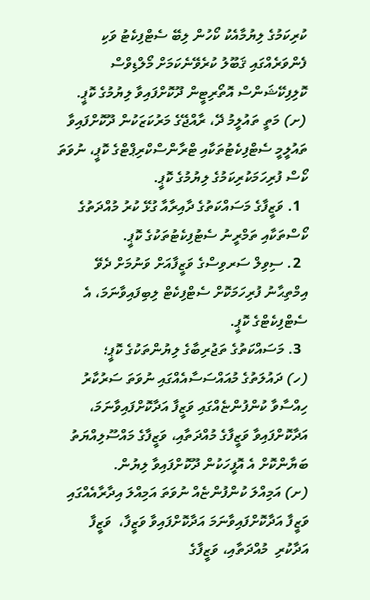ކުރިކަމުގެ ލިޔުމާއެކު ކޯހުން ލިބޭ ސެޓްފިކެޓު ވަކި ފެންވަރެއްގައި ޤަބޫލު ކުރެވޭނެކަމަށް މޯލްޑިވްސް ކޮލިފިކޭޝަންސް އޮތޯރިޓީން ދޫކޮށްފައިވާ ލިޔުމުގެ ކޮޕީ.
(ށ) މަތީ ތައުލީމު ދޭ، ރާއްޖޭގެ މަރުކަޒަކުން ދޫކޮށްފައިވާ ތައުލީމީ ސެޓްފިކެޓުތަކާއި ޓްރާންސްކްރިޕްޓްގެ ކޮޕީ، ނުވަތަ ކޯސް ފުރިހަމަކުރިކަމުގެ ލިޔުމުގެ ކޮޕީ.
  1. ވަޒީފާގެ މަސައްކަތުގެ ދާއިރާއާ ގުޅޭ ކުރު މުއްދަތުގެ ކޯސްތަކާއި ތަމްރީނު ސެޓުފިކެޓުތަކުގެ ކޮޕީ.
  2. ސިވިލް ސަރވިސްގެ ވަޒީފާއަށް ވަނުމަށް ދެވޭ އިމްތިޙާނު ފުރިހަމަކޮށް ސެޓްފިކެޓް ލިބިފައިވާނަމަ، އެ ސެޓްފިކެޓްގެ ކޮޕީ.
  3. މަސައްކަތުގެ ތަޖުރިބާގެ ލިޔުންތަކުގެ ކޮޕީ؛
(ހ) ދައުލަތުގެ މުއައްސަސާއެއްގައި ނުވަތަ ސަރުކާރު ހިއްސާވާ ކުންފުންޏެއްގައި ވަޒީފާ އަދާކޮށްފައިވާނަމަ، އަދާކޮށްފައިވާ ވަޒީފާގެ މުއްދަތާއި، ވަޒީފާގެ މައްސޫލިއްޔަތު ބަޔާންކޮށް އެ އޮފީހަކުން ދޫކޮށްފައިވާ ލިޔުން.
(ށ) އަމިއްލަ ކުންފުންޏެއް ނުވަތަ އަމިއްލަ އިދާރާއެއްގައި ވަޒީފާ އަދާކޮށްފައިވާނަމަ އަދާކޮށްފައިވާ ވަޒީފާ،  ވަޒީފާ އަދާކުރި  މުއްދަތާއި، ވަޒީފާގެ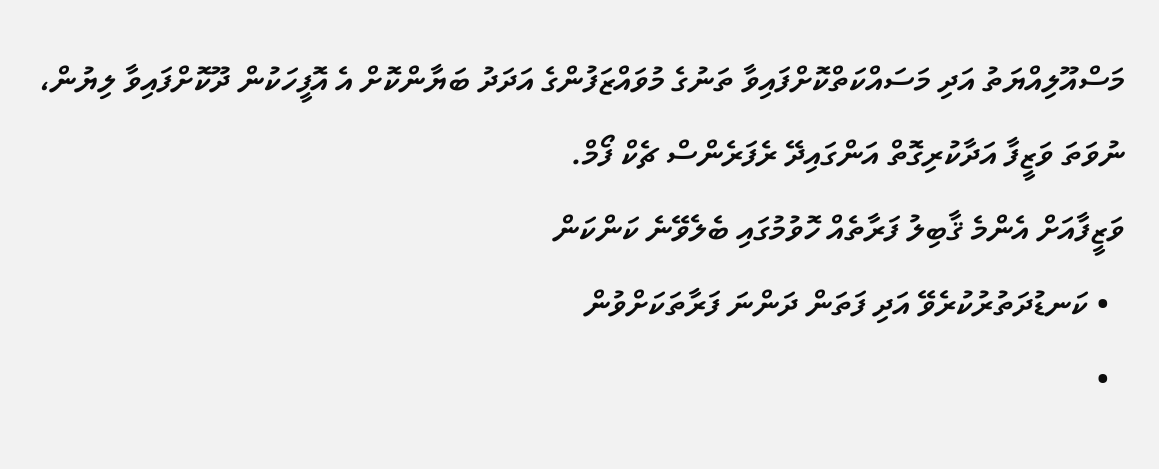މަސްއޫލިއްޔަތު އަދި މަސައްކަތްކޮށްފައިވާ ތަނުގެ މުވައްޒަފުންގެ އަދަދު ބަޔާންކޮށް އެ އޮފީހަކުން ދޫކޮށްފައިވާ ލިޔުން، ނުވަތަ ވަޒީފާ އަދާކުރިގޮތް އަންގައިދޭ ރެފަރެންސް ޗެކް ފޯމް.
ވަޒީފާއަށް އެންމެ ޤާބިލު ފަރާތެއް ހޮވުމުގައި ބެލެވޭނެ ކަންކަން
  • ކަނޑުދަތުރުކުރެވޭ އަދި ފަތަން ދަންނަ ފަރާތަކަށްވުން
  •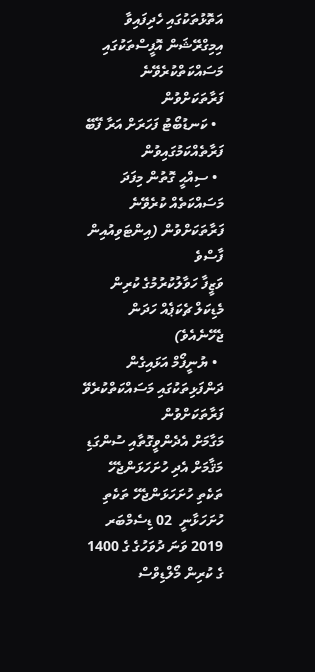އަތޮޅުތަކުގައި ހެދިފައިވާ އިމިގްރޭޝަން އޮފީސްތަކުގައި މަސައްކަތްކުރެވޭނެ ފަރާތަކަށްވުން
  • ކަނޑުބޯޓު ފަހަރަށް އަރާ ފޭބޭ ފަރާތެއްކަމުގައިވުން
  • ސިއްޙީ ގޮތުން މިފަދަ މަސައްކަތެއް ކުރެވޭނެ ފަރާތަކަށްވުން (އިންޓަވިއުއިން ފާސްވެ
ވަޒީފާ ހަވާލުކުރުމުގެ ކުރިން މެޑިކަލް ޗެކަޕެއް ހަދަން ޖެހޭނެއެވެ)
  • ޔުނީފޯމް އަޅައިގެން ދަންފަޅިތަކުގައި މަސައްކަތްކުރެވޭ ފަރާތަކަށްވުން
މަގާމަށް އެދެންވީގޮތާއި ސުންގަޑި
މަޤާމަށް އެދި ހުށަހަޅަންޖެހޭ ތަކެތި ހުށަހަޅަންޖެހޭ ތަކެތި ހުށަހަޅާނީ  02 ޑިސެމްބަރ 2019 ވަނަ ދުވަހުގެ ގެ 1400 ގެ ކުރިން މޯލްޑިވްސް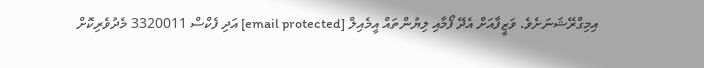އިމިގްރޭޝަނަށެވެ. ވަޒީފާއަށް އެދޭ ފޯމާއި ލިޔުންތައް އީމެއިލް [email protected] އަދި ފެކްސް 3320011 މެދުވެރިކޮށް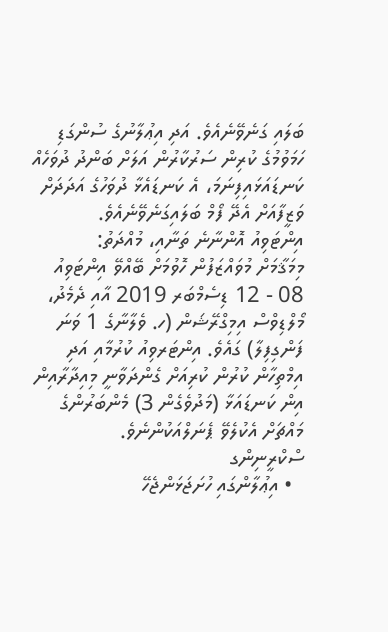ބަލައި ގަނެވޭނެއެވެ. އަދި އިޢުލާނުގެ ސުންގަޑި ހަމަވުމުގެ ކުރިން ސަރުކާރުން އަލަށް ބަންދު ދުވަހެއް ކަނޑައަޅައިފިނަމަ، އެ ކަނޑައެޅާ ދުވަހުގެ އަދަދަށް ވަޒީފާއަށް އެދޭ ފޯމް ބަލައިގަނެވޭނެއެވެ.
އިންޓަވިއު އޮންނާނެ ތަނާއި، މުއްދަތު:
މިމަޤާމަށް މުވައްޒަފުން ހޮވުމަށް ބޭއްވޭ އިންޓަވިއު 08 - 12 ޑިސެމްބަރ 2019 އާއި ދެމެދު، މޯލްޑިވްސް އިމިގްރޭޝަން (ހ. ވެލާނާގެ 1 ވަނަ ފަންގިފިލާ) ގައެވެ. އިންޓަރވިއު ކުރުމާއި އަދި އިމްތިހާން ކުރުން ކުރިއަށް ގެންދަވާނީ މިއިދާރާއިން އިން ކަނޑައަޅާ (މަދުވެގެން 3) މެންބަރުންގެ މައްޗަށް އެކުލެވޭ ޕެނަލްއަކުންނެވެ.
ސްކްރީނިންގ
  • އިޢުލާންގައި ހުށަޖަޅަންޖެހޭ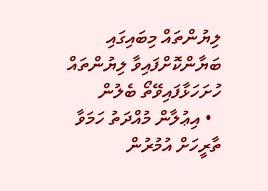ލިޔުންތައް މިބައިގައި ބަޔާންކޮށްފައިވާ ލިޔުންތައް ހުށަހަޅާފައިވޭތޯ ބެލުން
  • އިޢުލާން މުއްދަތު ހަމަވާ ތާރީހަށް އުމުރުން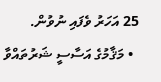25 އަހަރު ވެފައި ނުވުން.
  • މަޤާމުގެ އަސާސީ ޝަރުތައްވާ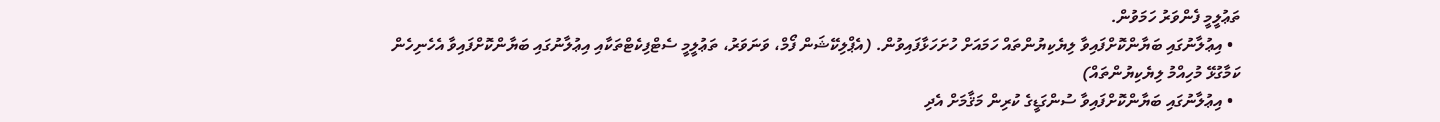ތަޢުލީމީ ފެންވަރު ހަމަވުން.
  • އިޢުލާނުގައި ބަޔާންކޮށްފައިވާ ލިޔެކިޔުންތައް ހަމައަށް ހުށަހަޅާފައިވުން. (އެޕްލިކޭޝަން ފޯމް، ވަނަވަރު، ތަޢުލީމީ ސެޓްފިކެޓްތަކާއި އިޢުލާނުގައި ބަޔާންކޮށްފައިވާ އެހެނިހެން ކަމާގުޅޭ މުހިއްމު ލިޔެކިޔުންތައް)
  • އިޢުލާނުގައި ބަޔާންކޮށްފައިވާ ސުންގަޑީގެ ކުރިން މަޤާމަށް އެދި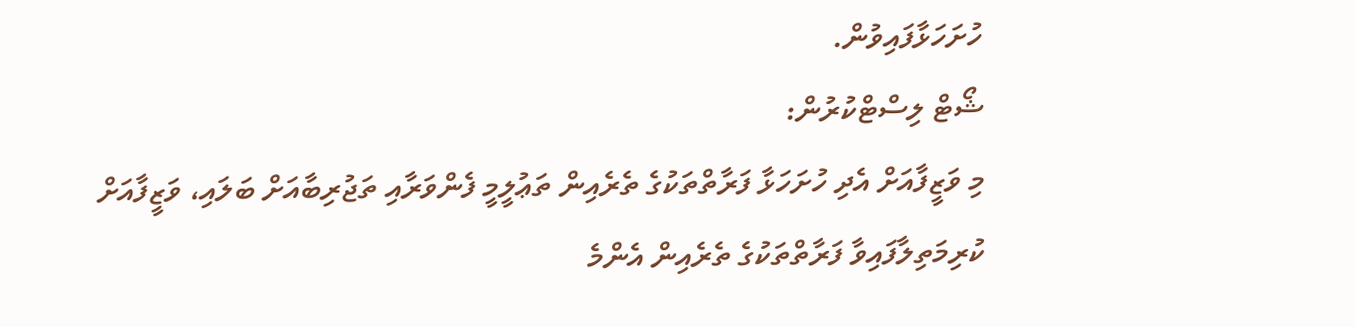ހުށަހަޅާފައިވުން.
ޝޯޓް ލިސްޓްކުރުން:
މި ވަޒީފާއަށް އެދި ހުށަހަޅާ ފަރާތްތަކުގެ ތެރެއިން ތަޢުލީމީ ފެންވަރާއި ތަޖުރިބާއަށް ބަލައި، ވަޒީފާއަށް ކުރިމަތިލާފައިވާ ފަރާތްތަކުގެ ތެރެއިން އެންމެ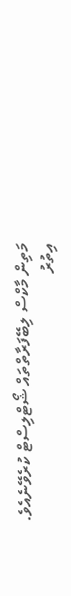މަތިން މާކްސް ލިބޭފަރާތްތައް ޝޯޓްލިސްޓް ކުރެވޭނެއެވެ.
އިތުރު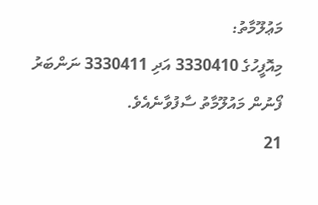މަޢުލޫމާތު:
މިއޮފީހުގެ 3330410 އަދި 3330411 ނަންބަރު ފޯނުން މައުލޫމާތު ސާފުވާނެއެވެ.
21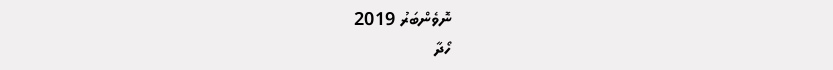ނޮވެންބަރު 2019
ހޯދާ